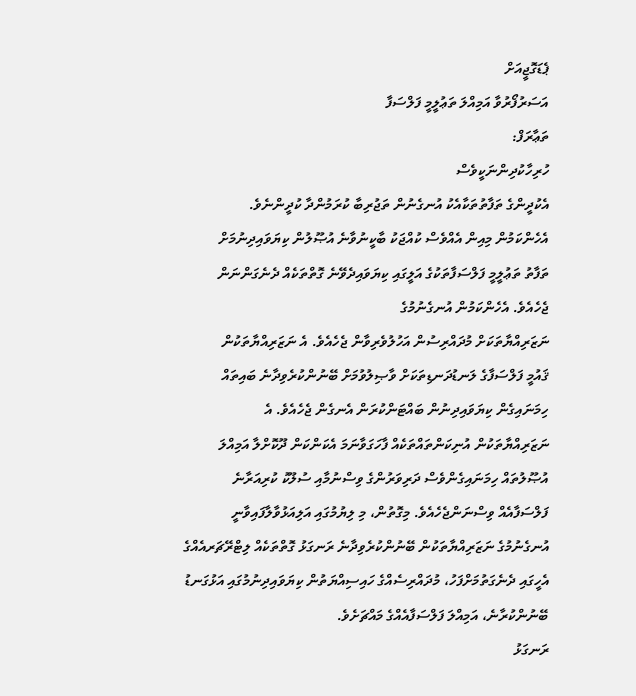ޕެޑަގޮޖީއަށް
އަސަރުފޯރުވާ އަމިއްލަ ތަޢުލީމީ ފަލްސަފާ
ތަޢާރަފް:
ހުރިހާކުދިންނަކީވެސް
އެކުދީންގެ ތަފާތުތަކާއެކު އުނގެނުން ތަޖުރިބާ ކުރަމުންދާ ކުދީންނެވެ.
އެހެންކަމުން މިއިން އެއްވެސް ކުއްޖަކު ބާކީނުވާނެ އުޞޫލުން ކިޔަވައިދިނުމަށް
ތަފާތު ތަޢުލީމީ ފަލްސަފާތަކުގެ އަލީގައި ކިޔަވައިދެވޭނެ ގޮތްތަކެއް ދެނެގަންނަން
ޖެހެއެވެ. އެހެންކަމުން އުނގެނުމުގެ
ނަޒަރިއްޔާތަކަށް މުދައްރިސުން އަހުލުވެރިވާން ޖެހެއެވެ. އެ ނަޒަރިއްޔާތަކުން
ޤައުމީ ފަލްސަފާގެ ލަނޑުދަނޑިތަކަށް ވާޞިލުވުމަށް ބޭނުންކުރެވިދާނެ ބައިތައް
ހިމަނައިގެން ކިޔަވައިދިނުން ބައްޓަންކުރަން އެނގެން ޖެހެއެވެ. އެ
ނަޒަރިއްޔާތަކުން އުނިކަންތައްތަކެއް ފާހަގަވާނަމަ އެކަންކަން ދޫކޮށްލާ އަމިއްލަ
އުޞޫލުތައް ހިމަނައިގެންވެސް ދަރިވަރުންގެ ވިސްނުމާއި ސުލޫކު ކުރިއަރާނެ
ފަލްސަފާއެއް ވިސްނަންޖެހެއެވެ. މިގޮތުން، މި ލިޔުމުގައި އަލިއަޅުވާލާފައިވާނީ
އުނގެނުމުގެ ނަޒަރިއްޔާތަކުން ބޭނުންކުރެވިދާނެ ރަނގަޅު ގޮތްތަކެއް ލިޓްރޭޗަރއެއްގެ
އެހީގައި ދެނެގަތުމަށްފަހު، މުދައްރިސެއްގެ ހައިސިއްޔަތުން ކިޔަވައިދިނުމުގައި އަޅުގަނޑު
ބޭނުންކުރާނެ، އަމިއްލަ ފަލްސަފާއެއްގެ މައްޗަށެވެ.
ރަނގަޅު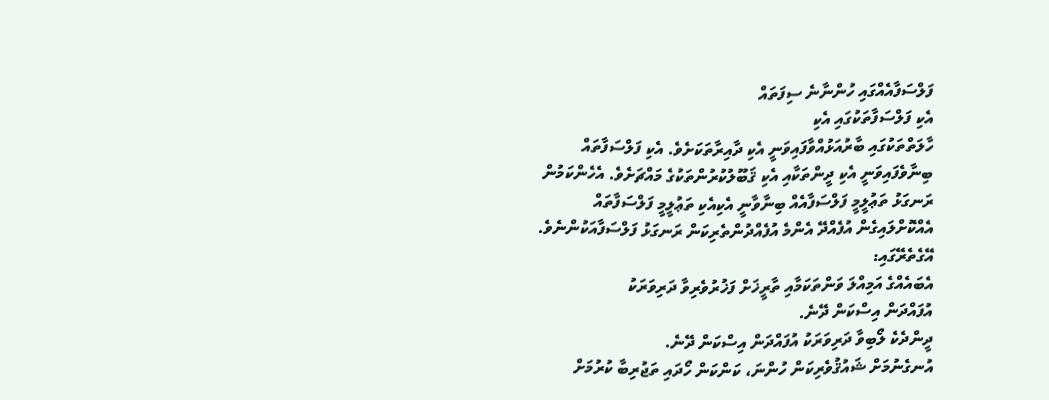ފަލްސަފާއެއްގައި ހުންނާނެ ސިފަތައް
އެކި ފަލްސަފާތަކުގައި އެކި
ހާލަތްތަކުގައި ބާރުއަޅުއްވާފައިވަނީ އެކި ދާއިރާތަކަށެވެ. އެކި ފަލްސަފާތައް
ބިނާވެފައިވަނީ އެކި ދީންތަކާއި އެކި ޤަބޫލުކުރުންތަކުގެ މައްޗަށެވެ. އެހެންކަމުން
ރަނގަޅު ތަޢުލީމީ ފަލްސަފާއެއް ބިނާވާނީ އެކިއެކި ތަޢުލީމީ ފަލްސަފާތައް
އެއްކޮށްލައިގެން އުފެއްދޭ އެންމެ އުފެއްދުންތެރިކަން ރަނގަޅު ފަލްސަފާއަކުންނެވެ.
އޭގެތެރޭގައި:
އެބައެއްގެ އަމިއްލަ ވަންތަކަމާއި ތާރީޚަށް ފަޚުރުވެރިވާ ދަރިވަރަކު
އުފައްދަން އިސްކަން ދޭނެ.
ދީންދެކެ ލޯބިވާ ދަރިވަރަކު އުފައްދަން އިސްކަން ދޭނެ.
އުނގެނުމަށް ޝައުޤުވެރިކަން ހުންނަ، ކަންކަން ހޯދައި ތަޖުރިބާ ކުރުމަށް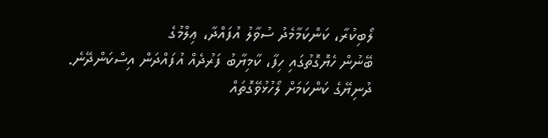ލޯބިކުރާ، ކަންކަމާމެދު ސުވާލު އުފައްދާ، ޢިލްމުގެ
ބޭނުން ހެޔޮގޮތުގައި ހިފާ، ކާމިޔާބު ފަރުދެއް އުފައްދަން އިސްކަންދޭނެ.
ދުނިޔޭގެ ކަންކަމަށް ލޯހުޅުވޭގޮތައް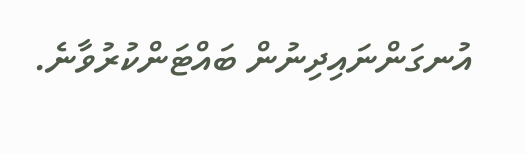އުނގަންނައިދިނުން ބައްޓަންކުރުވާނެ.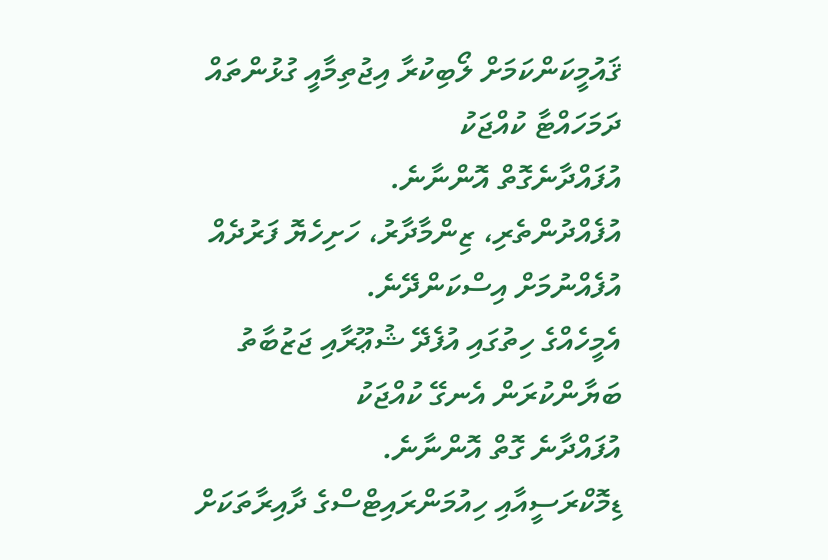ޤައުމީކަންކަމަށް ލޯބިކުރާ އިޖުތިމާއީ ގުޅުންތައް ދަމަހައްޓާ ކުއްޖަކު
އުފައްދާނެގޮތް އޮންނާނެ.
އުފެއްދުންތެރި، ޒިންމާދާރު، ހަށިހެޔޮ ފަރުދެއް އުފެއްނުމަށް އިސްކަންދޭނެ.
އެމީހެއްގެ ހިތުގައި އުފެދޭ ޝުޢޫރާއި ޖަޒުބާތު ބަޔާންކުރަން އެނގޭ ކުއްޖަކު
އުފައްދާނެ ގޮތް އޮންނާނެ.
ޑިމޮކްރަސީއާއި ހިއުމަންރައިޓްސްގެ ދާއިރާތަކަށް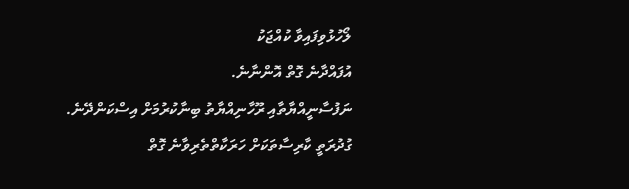ލޯހުޅުވިފައިވާ ކުއްޖަކު
އުފައްދާނެ ގޮތް އޮންނާނެ.
ނަފުސާނީއްޔާތާއި ރޫހާނިއްޔާތު ބިނާކުރުމަށް އިސްކަންދޭނެ.
ގުދުރަތީ ކާރިސާތަކަށް ހަރަކާތްތެރިވާނެ ގޮތް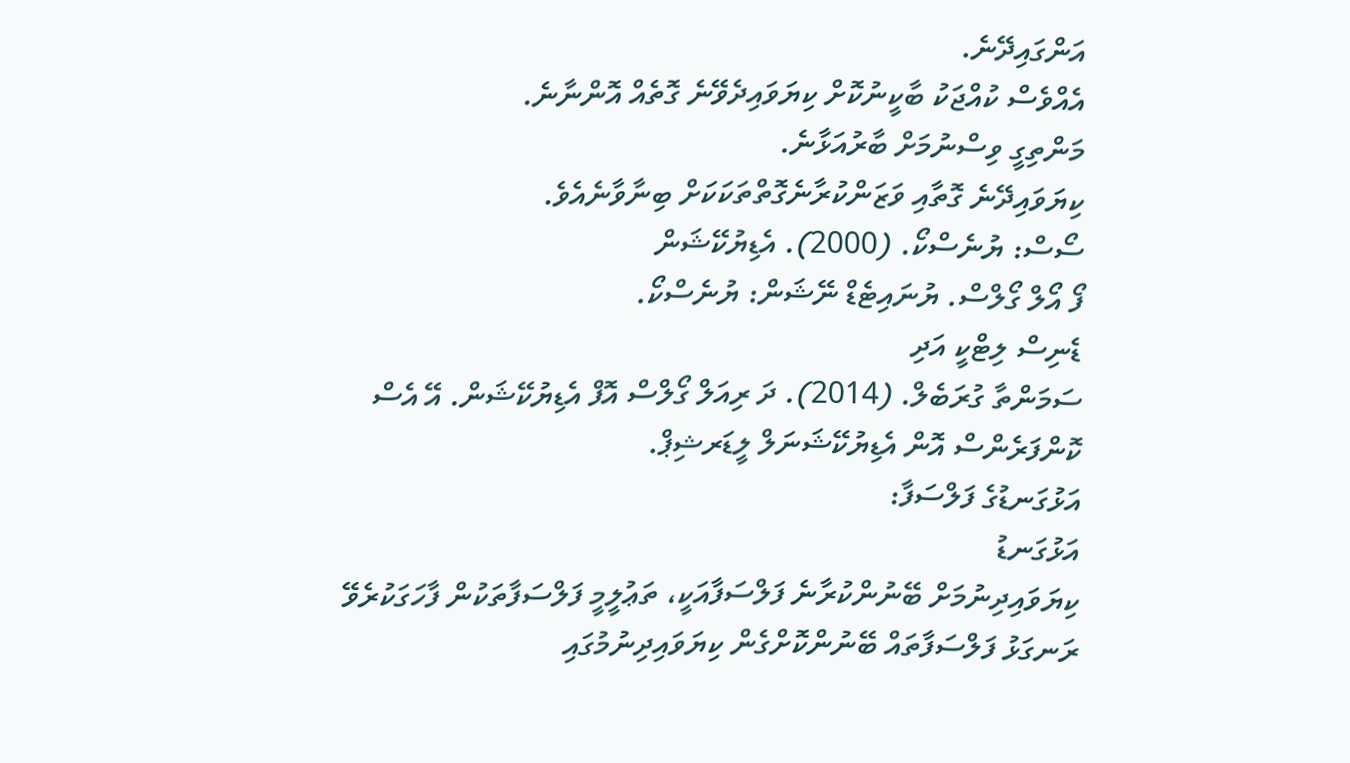އަންގައިދޭނެ.
އެއްވެސް ކުއްޖަކު ބާކީނުކޮށް ކިޔަވައިދެވޭނެ ގޮތެއް އޮންނާނެ.
މަންތިގީ ވިސްނުމަށް ބާރުއަޅާނެ.
ކިޔަވައިދޭނެ ގޮތާއި ވަޒަންކުރާނެގޮތްތަކަކަށް ބިނާވާނެއެވެ.
ސޯސް: ޔުނެސްކޯ. (2000). އެޑިޔުކޭޝަން
ފޯ އޯލް ގޯލްސް. ޔުނައިޓެޑް ނޭޝަން: ޔުނެސްކޯ.
ޑެނިސް ލިޓްކީ އަދި
ސަމަންތާ ގުރަބެލް. (2014). ދަ ރިއަލް ގޯލްސް އޮފް އެޑިޔުކޭޝަން. އޭ އެސް
ކޮންފަރެންސް އޮން އެޑިޔުކޭޝަނަލް ލީޑަރޝިޕް.
އަޅުގަނޑުގެ ފަލްސަފާ:
އަޅުގަނޑު
ކިޔަވައިދިނުމަށް ބޭނުންކުރާނެ ފަލްސަފާއަކީ، ތަޢުލީމީ ފަލްސަފާތަކުން ފާހަގަކުރެވޭ
ރަނގަޅު ފަލްސަފާތައް ބޭނުންކޮށްގެން ކިޔަވައިދިނުމުގައި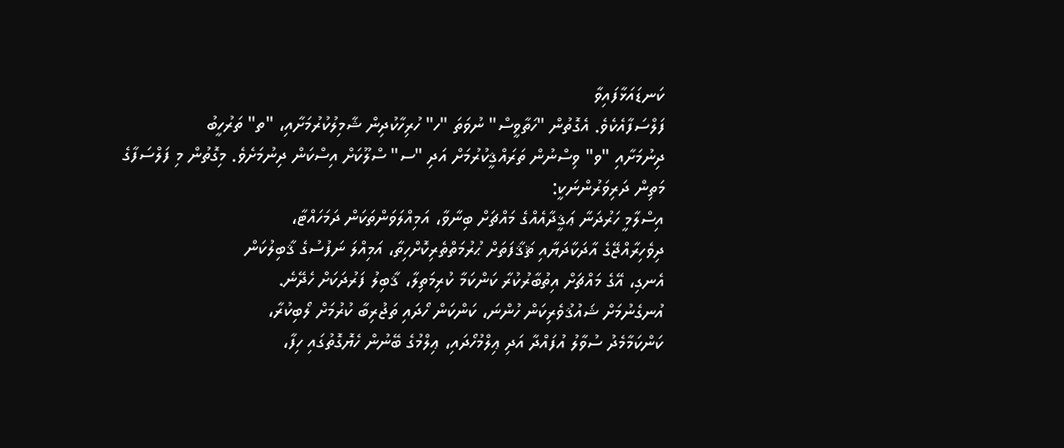ކަނޑައަޅާފައިވާ
ފަލްސަފާއެކެވެ. އެގޮތުން "ހަތާވީސް" ނުވަތަ "ހ" ހުރިހާކުދިން ޝާމިލުކުރުމަށާއި، "ތ" ތަރުހީބު
ދިނުމަށާއި "ވ" ވިސްނުން ތަރައްޤީކުރުމަށް އަދި "ސ" ސްލޫކަށް އިސްކަން ދިނުމަށެވެ. މިގޮތުން މި ފަލްސަފާގެ
މަތިން ދަރިވަރުންނަކީ:
އިސްލާމީ ހަރުދަނާ ޢަޤީދާއެއްގެ މައްޗަށް ބިނާވާ، އަމިއްލަވަންތަކަން ދަމަހައްޓާ،
ދިވެހިރާއްޖޭގެ އާދަކާދަޔާއި ޘަޤާފަތަށް ޙުރުމަތްތެރިކޮށްހިތާ، އަމިއްލަ ނަފުސުގެ ޤާބިލުކަން
އެނގި، އޭގެ މައްޗަށް އިތުބާރުކުރާ ކަންކަމާ ކުރިމަތިލާ، ޤާބިލު ފަރުދަކަށް ހެދޭނެ.
އުނގެނުމަށް ޝައުޤުވެރިކަން ހުންނަ، ކަންކަން ހޯދައި ތަޖުރިބާ ކުރުމަށް ލޯބިކުރާ،
ކަންކަމާމެދު ސުވާލު އުފައްދާ އަދި ޢިލްމުހޯދައި، ޢިލްމުގެ ބޭނުން ހެޔޮގޮތުގައި ހިފާ،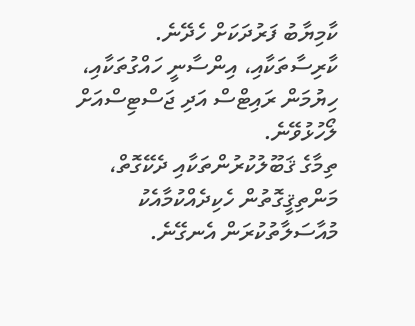ކާމިޔާބު ފަރުދަކަށް ހެދޭނެ.
ކާރިސާތަކާއި، އިންސާނީ ހައްގުތަކާއި، ހިޔުމަން ރައިޓްސް އަދި ޖަސްޓިސްއަށް
ލޯހުޅުވޭނެ.
ތިމާގެ ޤަބޫލުކުރުންތަކާއި ދެކޭގޮތް، މަންތިޤީގޮތުން ހެކިދެއްކުމާއެކު
މުއާސަލާތުކުރަން އެނގޭނެ.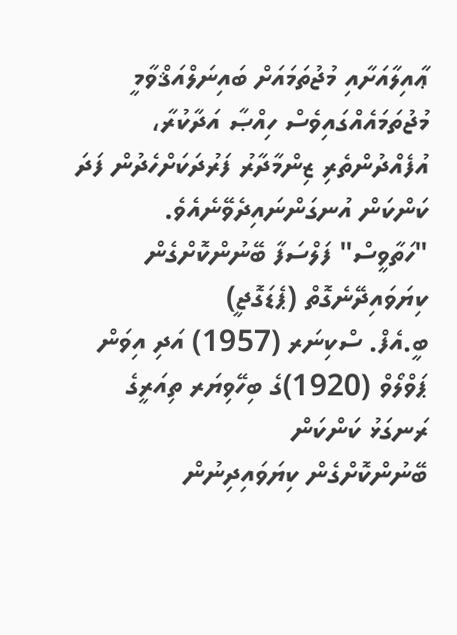ޢާއިލާއަށާއި މުޖުތަމައަށް ބައިނަލްއަޤްވާމީ މުޖުތަމައެއްގައިވެސް ހިއްޞާ އަދާކުރާ،
އުފެއްދުންތެރި ޒިންމާދާރު ފަރުދަކަށްހެދުން ފަދަ ކަންކަން އުނގަންނައިދެވޭނެއެވެ.
"ހަތާވީސް" ފަލްސަފާ ބޭނުންކޮށްގެން
ކިޔަވައިދޭނެގޮތް (ޕެޑަގޮޖީ)
ބީ.އެފް. ސްކިނަރ (1957) އަދި އިވަން
ޕަވްލޯވް (1920)ގެ ބިހޭވިޔަރ ތިއަރީގެ ރަނގަޅު ކަންކަން
ބޭނުންކޮށްގެން ކިޔަވައިދިނުން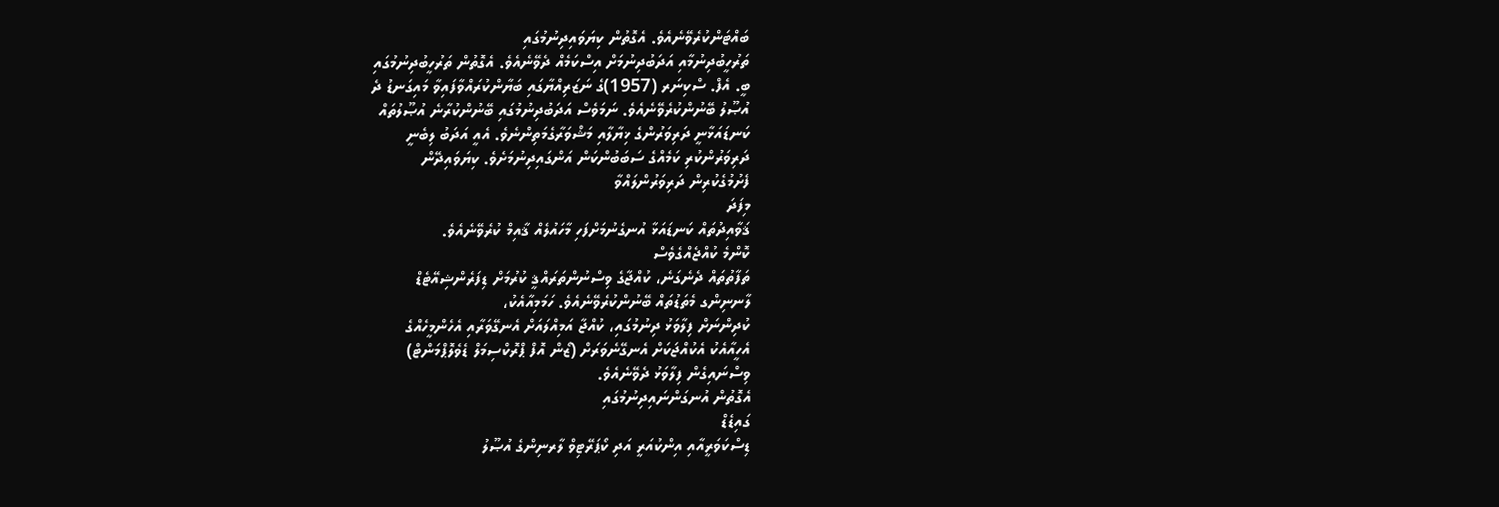ބައްޓަންކުރެވޭނެއެވެ. އެގޮތުން ކިޔަވައިދިނުމުގައި
ތަރުހީބުދިނުމާއި އަދަބުދިނުމަށް އިސްކަމެއް ދެވޭނެއެވެ. އެގޮތުން ތަރުހީބުދިނުމުގައި
ބީ. އެފް. ސްކިނަރ (1957)ގެ ނަޒަރިއްޔާގައި ބަޔާންކުރައްވާފައިވާ މައިގަނޑު ދެ
އުޞޫލު ބޭނުންކުރެވޭނެއެވެ. ނަމަވެސް އަދަބުދިނުމުގައި ބޭނުންކުރާނެ އުޞޫލުތައް
ކަނޑައަޅާނީ ދަރިވަރުންގެ ޚިޔާލާއި މަޝްވަރާގެމަތިންނެވެ. އެއީ އަދަބު ލިބެނީ
ދަރިވަރުންކުރި ކަމެއްގެ ސަބަބުންކަން އަންގައިދިނުމަށެވެ. ކިޔަވައިދޭން
ފެށުމުގެކުރިން ދަރިވަރުންލައްވާ
މިފަދަ
ޤަވާއިދުތައް ކަނޑައަޅާ އުނގެނުމަށްފަހި މާހައުލެއް ޤާއިމް ކުރެވޭނެއެވެ.
ކޮންމެ ކުއްޖެއްގެވެސް
ތަފާތުތައް ދެނެގަނެ، ކުއްޖާގެ ވިސްނުންތަރައްޤީ ކުރުމަށް ޑިފަރެންޝިއޭޓެޑް
ލާނނިންގ މެތަޑުތައް ބޭނުންކުރެވޭނެއެވެ. ހަމަމިއާއެކު،
ކުދިންނަށް ފިލާވަޅު ދިނުމުގައި، ކުއްޖާ އަމިއްލައަށް އެނގޭވަރާއި އެހެންމީހެއްގެ
އެހީއާއެކު އެކުއްޖަކަށް އެނގޭނެވަރަށް (ޒޯން އޮފް ޕްރޮކްސިމަލް ޑެވެލޮޕްމަންޓް)
ވިސްނައިގެން ފިލާވަޅު ދެވޭނެއެވެ.
އެގޮތުން އުނގަންނައިދިނުމުގައި
ގައިޑެޑް
ޑިސްކަވަރީއާއި އިންކުއަރީ އަދި ކޯޕަރޭޓިވް ލާރނިންގެ އުޞޫލު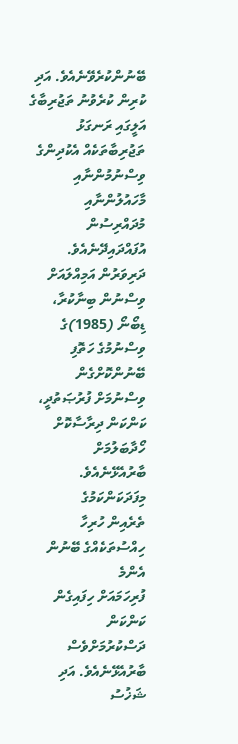ބޭނުންކުރެވޭނެއެވެ. އަދި
ކުރިން ކުރެވުނު ތަޖުރިބާގެ އަލީގައި ރަނގަޅު
ތަޖުރިބާތަކެއް އެކުދިންގެ ވިސްނުމުންނާއި
މާހައުލުންނާއި
މުދައްރިސުން އުފައްދައިދޭނެއެވެ. ދަރިވަރުން އަމިއްލައަށް ވިސްނުން ބިނާކުރާ، ޑިބޯނޯ (1985)ގެ ވިސްނުމުގެ ހަތޮފި
ބޭނުންކޮށްގެން ވިސްނުމަށް ފުރުޞަތުދީ، ކަންކަން ދިރާސާކޮށް ހޯދާބަލުމަށް ބާރުއެޅޭނެއެވެ. މިފަދަކަންކަމުގެ
ތެރެއިން ހުރިހާ ހިއްސުތަކެއްގެ ބޭނުން އެންމެ
ފުރިހަމައަށް ހިފައިގެން ކަންކަން
ދަސްކުރުމަށްވެސް
ބާރުއެޅޭނެއެވެ. އަދި ޝަޚުސު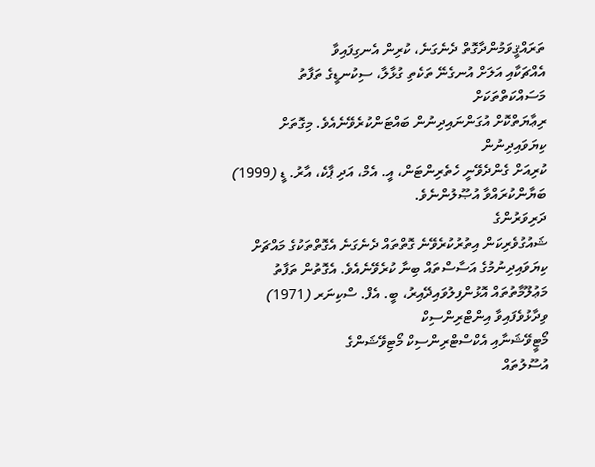ތަރައްޤީވަމުންދާގޮތް ދެނެގަނެ، ކުރިން އެނގިފައިވާ
އެއްޗަކާއި އަލަށް އުނގެނޭ ތަކެތި ގުޅާލާ، ސިކުނޑީގެ ތަފާތު މަސައްކަތްތަކަށް
ރިޢާޔަތްކޮށް އުގަންނައިދިނުން ބައްޓަންކުރެވޭނެއެވެ. މިގޮތަށް ކިޔަވައިދިނުން
ކުރިއަށް ގެންދެވޭނީ ހެތެރިންޓަން، އީ. އެމް، އަދި ޕާކެ، އާރު. ޑީ (1999)
ބަޔާންކުރައްވާ އުޞޫލުންނެވެ.
ދަރިވަރުންގެ
ޝައުގުވެރިކަން އިތުރުކުރެވޭނެ ގޮތްތައް ދެނެގަނެ އެގޮތްތަކުގެ މައްޗަށް
ކިޔަވައިދިނުމުގެ އަސާސްތައް ބިނާ ކުރެވޭނެއެވެ. އެގޮތުން ތަފާތު މަޢުލޫމާތުތައް އޮޅުންފިލުވައިދޭއިރު، ބީ. އެފް. ސްކިނަރ (1971) ވިދާޅުވެފައިވާ އިންޓްރިންސިކް
މޯޓީވޭޝަނާއި އެކްސްޓްރިންސިކް މޯޓިވޭޝަންގެ
އުސޫލުތައް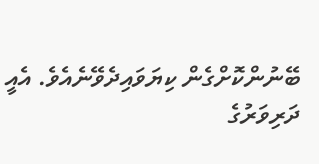ބޭނުންކޮށްގެން ކިޔަވައިދެވޭނެއެވެ. އެއީ ދަރިވަރުގެ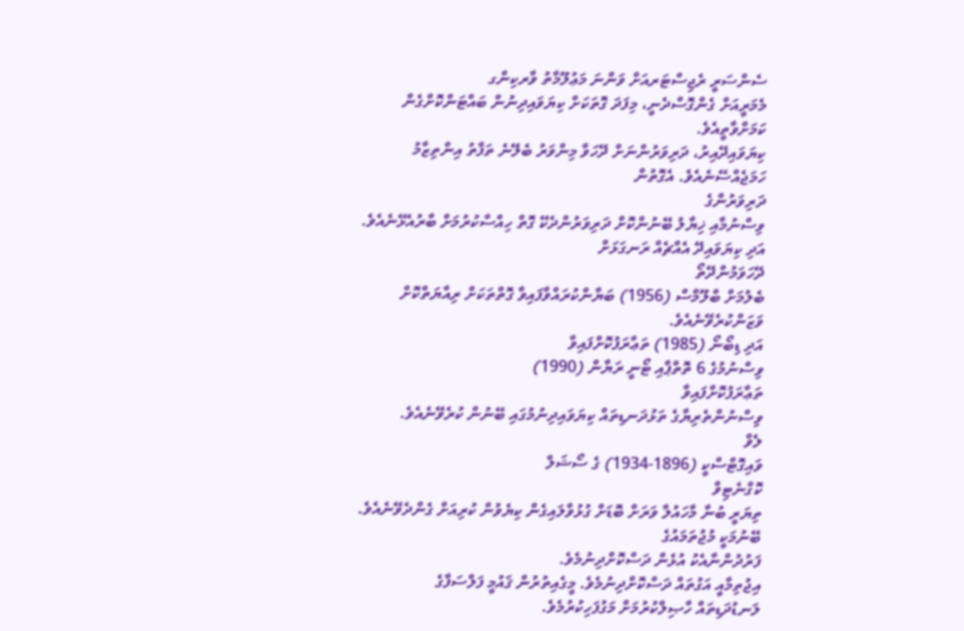ސެންސަރީ ރެޖިސްޓަރއަށް ވަންނަ މަޢުލޫމާތު ވާރކިންގ
މެމަރީއަށް ގެންގޮސްދެނީ، މިފަދަ ގޮތަކަށް ކިޔަވައިދިނުން ބައްޓަންކޮށްގެން
ކަމަށްވާތީއެވެ.
ކިޔަވައިދޭއިރު، ދަރިވަރުންނަށް ދޭހަވާ މިންވަރު ބެލޭނެ ތަފާތު އިންތިޒާމު
ހަމަޖެއްސޭނެއެވެ. އެގޮތުން
ދަރިވަރުންގެ
ވިސްނުމާއި ޚިޔާލު ބޭނުންކޮށް ދަރިވަރުންދެކޭ ގޮތް ހިއްސާކުރުމަށް ބާރުއެޅޭނެއެވެ.
އަދި ކިޔަވައިދޭ އެއްޗެއް ރަނގަޅަށް
ދޭހަވަމުންދޭތޯ
ބެލުމަށް ބްލޫމްސް (1956) ބަޔާންކުރައްވާފައިވާ ގޮތްތަކަށް ރިއާޔަތްކޮށް ވަޒަންކުރެވޭނެއެވެ.
އަދި ޑިބޯނޯ (1985) ތަޢާރަފުކޮށްފައިވާ
ވިސްނުމުގެ 6 ތޮތްޕާއި ޓޯނީ ރަޔާން (1990)
ތަޢާރަފުކޮށްފައިވާ
ވިސްނުންތެރިޔާގެ ތަޅުދަނޑިތައް ކިޔަވައިދިނުމުގައި ބޭނުން ކުރެވޭނެއެވެ.
ލެވް
ވައިގޮޓްސްކީ (1896-1934) ގެ ސޯޝަލް
ކޮގްނެޓިވް
ތިޔަރީ ބުނާ މާހައުލާ ވަރަށް ބޮޑަށް ގުޅުވާލައިގެން ކިޔެވުން ކުރިއަށް ގެންދެވޭނެއެވެ. ބޭނުމަކީ މުޖުތަމައުގެ
ފަރުދުންނާއެކު އުޅެން ދަސްކޮށްދިނުމެވެ.
އިޖުތިމާއީ އަގުތައް ދަސްކޮށްދިނުމެވެ. މީގެއިތުރުން ޤައުމީ ފަލްސަފާގެ
ލަނޑުދަޑިތައް ހާޞިލްކުރުމަށް މަގުފަހިކުރުމެވެ.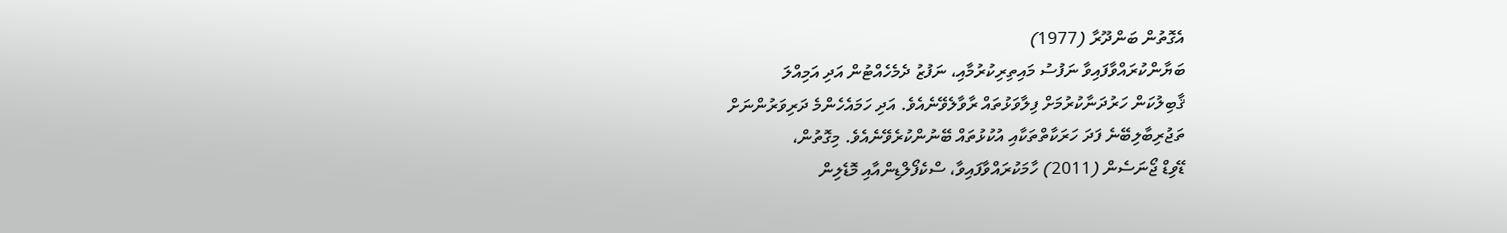އެގޮތުން ބަންދޫރާ (1977)
ބަޔާންކުރައްވާފައިވާ ނަފުސު މައިތިރިކުރުމާއި، ނަފުޒު ދެމެހެއްޓުން އަދި އަމިއްލަ
ޤާބިލުކަން ހަރުދަނާކުރުމަށް ފިލާވަޅުތައް ރާވާލެވޭނެއެވެ. އަދި ހަމައެހެންމެ ދަރިވަރުންނަށް
ތަޖުރިބާލިބޭނެ ފަދަ ހަރަކާތްތަކާއި އުކުޅުތައް ބޭނުންކުރެވޭނެއެވެ. މިގޮތުން،
ޑޭވިޑް ޖޯނަސެން (2011) ހާމަކުރައްވާފައިވާ، ސްކެފޯލްޑިންއާއި މޮޑެލިން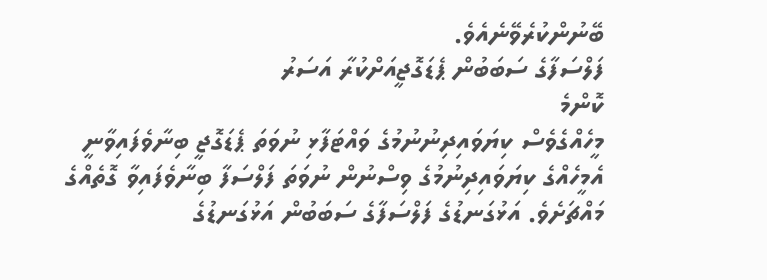ބޭނުންކުރެވޭނެއެވެ.
ފަލްސަފާގެ ސަބަބުން ޕެޑަގޮޖީއަށްކުރާ އަސަރު
ކޮންމެ
މީހެއްގެވެސް ކިޔަވައިދިނުނުމުގެ ވައްޓަފާޅި ނުވަތަ ޕެޑަގޮޖީ ބިނާވެފައިވާނީ
އެމީހެއްގެ ކިޔަވައިދިނުމުގެ ވިސްނުން ނުވަތަ ފަލްސަފާ ބިނާވެފައިވާ ގޮތެއްގެ
މައްޗަށެވެ. އަޅުގަނޑުގެ ފަލްސަފާގެ ސަބަބުން އަޅުގަނޑުގެ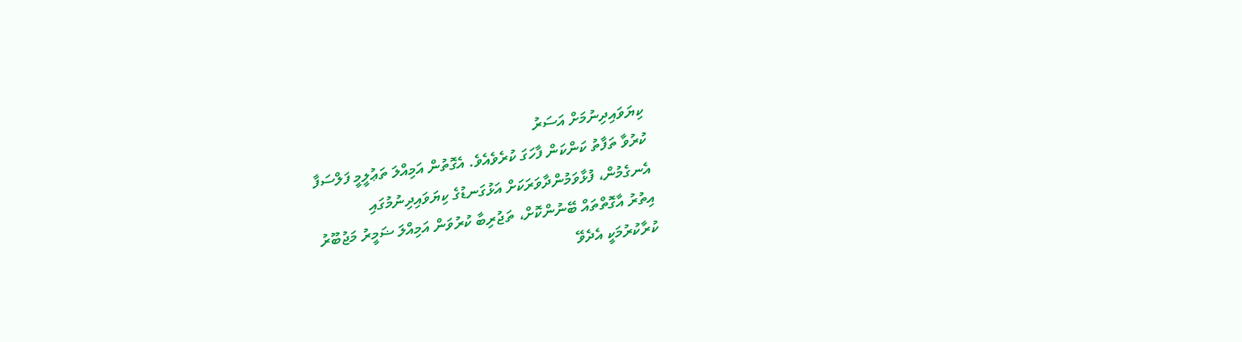ކިޔަވައިދިނުމަށް އަސަރު
ކުރުވާ ތަފާތު ކަންކަން ފާހަގަ ކުރެވެއެވެ. އެގޮތުން އަމިއްލަ ތަޢުލީމީ ފަލްސަފާ
އެނގެމުން، ފުޅާވަމުންދާވަރަކަށް އަޅުގަނޑުގެ ކިޔަވައިދިނުމުގައި
އިތުރު އާގޮތްތައް ބޭނުންކޮށް، ތަޖުރިބާ ކުރުވަން އަމިއްލަ ޟަމީރު މަޖުބޫރު
ކުރާކުރުމަކީ އެދެވޭ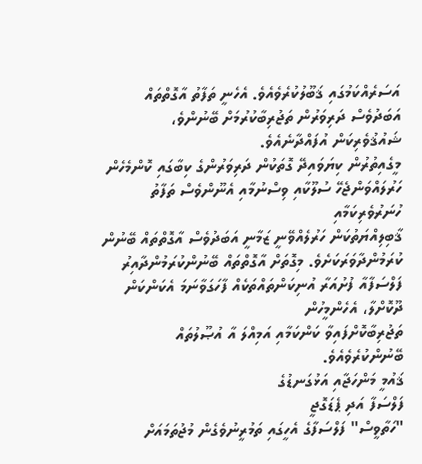އަސަރެއްކަމުގައި ޤަބޫލުކުރެވެއެވެ. އެހެނީ ތަފާތު އާގޮތްތައް
އަބަދުވެސް ދަރިވަރުން ތަޖުރިބާކުރުމަށް ބޭނުންވެ، ޝައުޤުވެރިކަން އުފައްދާނެއެވެ.
މީގެއިތުރުން ކިޔަވައިދޭ ގޮތަކުން ދަރިވަރުންގެ ކިބާގައި ކޮންމެހެން
ހަރުލައްވަންޖެހޭ ސުލޫކާއި ވިސްނުމާއި އެނޫންވެސް ތަފާތު ހުނަރުވެރިކަމާއި
ޤާބިލިއްޔަތުކަން ހަރުލެއްވޭނީ ޒަމާނީ އަބަދުވެސް އާގޮތްތައް ބޭނުން
ކުރަމުންދާވަރަކަށެވެ. މިގޮތަށް އާގޮތްތައް ބޭނުންކުރަމުންދާއިރު ފަލްސަފާއާ ފުށުއަރާ އުނިކަންތައްތަކެއް ފާހަގަވާނަމަ އެކަންކަން ދޫކޮށްލާ، އެހެންމީހުން
ތަޖުރިބާކޮށްފައިވާ ކަންކަމާއި އަމިއްލަ އާ އުޞޫލުތައް
ބޭނުންކުރެވެއެވެ.
ޤައުމީ މަންހަޖާއި އަޅުގަނޑުގެ
ފަލްސަފާ އަދި ޕެޑަގޮޖީ
"ހަތާވީސް" ފަލްސަފާގެ އެހީގައި ތަމުރީނުވެގެން މުޖުތަމައަށް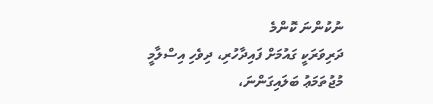ނުކުންނަ ކޮންމެ
ދަރިވަރަކީ ގައުމަށް ފައިދާހުރި، ދިވެހި އިސްލާމީ
މުޖުތަމަޢު ބަލައިގަންނަ،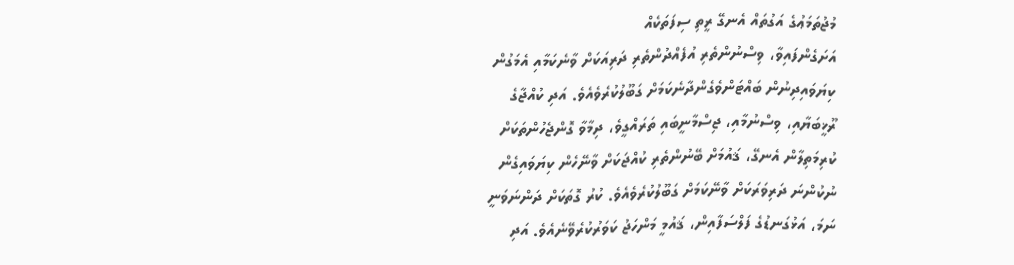މުޖުތަމަޢުގެ އަގުތައް އެނގޭ ރީތި ސިފަތަކެއް
އަށަގެންފައިވާ، ވިސްނުންތެރި އުފެއްދުންތެރި ދަރިއަކަށް ވާނެކަމާއި އެމަގުން
ކިޔަވައިދިނުން ބައްޓަންވެގެންދާނެކަމަށް ގަބޫލުކުރެވެއެވެ. އަދި ކުއްޖާގެ
ރޫޚީބަޔާއި، ވިސްނުމާއި، ޖިސްމާނީބައި ތަރައްގީވެ، ދިމާވާ ގޮންޖެހުންތަކަށް
ކުރިމަތިލާން އެނގޭ، ޤައުމަށް ބޭނުންތެރި ކުއްޖަކަށް ވާނޭހެން ކިޔަވައިގެން
ނުކުންނަ ދަރިވަރަކަށް ވާނޭކަމަށް ގަބޫލުކުރެވެއެވެ. ކުރު ގޮތަކަށް ދަންނަވަނީ
ނަމަ، އަޅުގަނޑުގެ ފަލްސަފާއިން، ޤައުމީ މަންހަޖު ކަވަރުކުރެވޭނެއެވެ. އަދި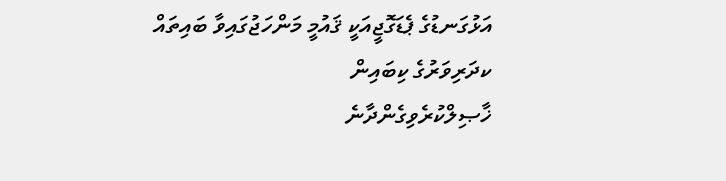އަޅުގަނޑުގެ ޕެޑަގޮޖީއަކީ ޤައުމީ މަންހަޖުގައިވާ ބައިތައް ކދަރިވަރުގެ ކިބައިން
ޚާޞިލްކުރެވިގެންދާނެ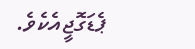ޕެޑަގޮޖީއެކެވެ.